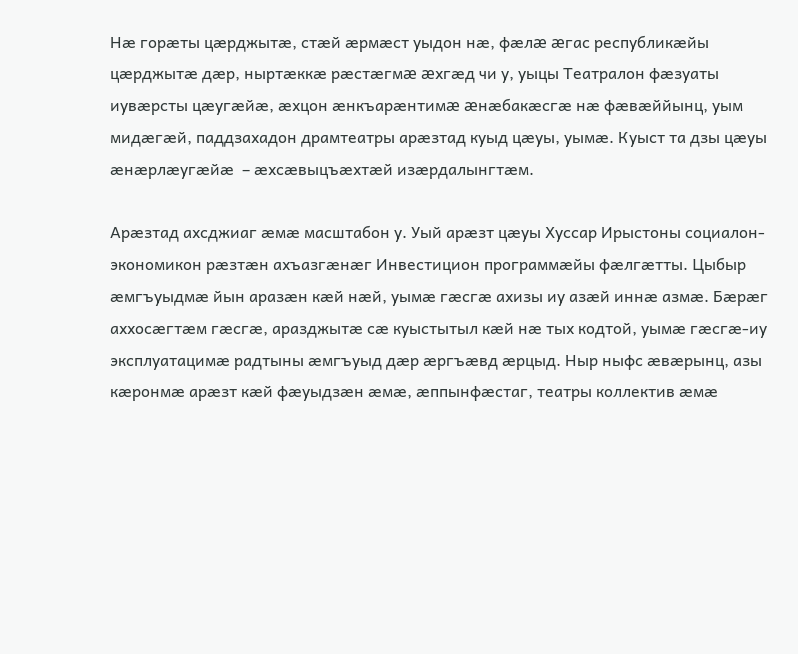Нæ горæты цæрджытæ, стæй æрмæст уыдон нæ, фæлæ æгас республикæйы цæрджытæ дæр, ныртæккæ рæстæгмæ æхгæд чи у, уыцы Театралон фæзуаты иувæрсты цæугæйæ, æхцон æнкъарæнтимæ æнæбакæсгæ нæ фæвæййынц, уым мидæгæй, паддзахадон драмтеатры арæзтад куыд цæуы, уымæ. Куыст та дзы цæуы æнæрлæугæйæ  – æхсæвыцъæхтæй изæрдалынгтæм.

Арæзтад ахсджиаг æмæ масштабон у. Уый арæзт цæуы Хуссар Ирыстоны социалон-экономикон рæзтæн ахъазгæнæг Инвестицион программæйы фæлгæтты. Цыбыр æмгъуыдмæ йын аразæн кæй нæй, уымæ гæсгæ ахизы иу азæй иннæ азмæ. Бæрæг аххосæгтæм гæсгæ, аразджытæ сæ куыстытыл кæй нæ тых кодтой, уымæ гæсгæ-иу эксплуатацимæ радтыны æмгъуыд дæр æргъæвд æрцыд. Ныр ныфс æвæрынц, азы кæронмæ арæзт кæй фæуыдзæн æмæ, æппынфæстаг, театры коллектив æмæ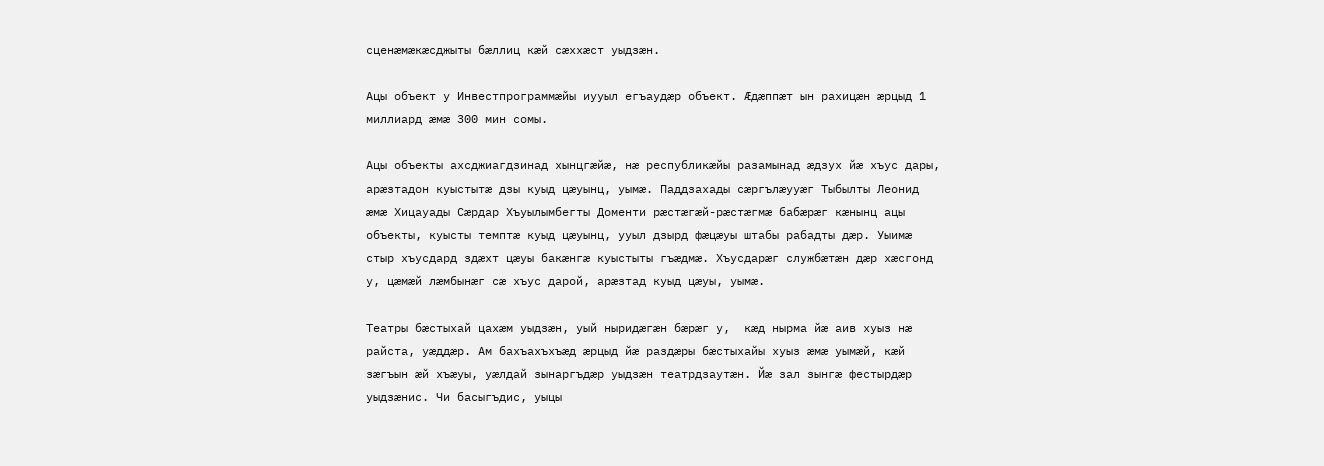сценæмæкæсджыты бæллиц кæй сæххæст уыдзæн.

Ацы объект у Инвестпрограммæйы иууыл егъаудæр объект. Æдæппæт ын рахицæн æрцыд 1 миллиард æмæ 300 мин сомы.

Ацы объекты ахсджиагдзинад хынцгæйæ, нæ республикæйы разамынад æдзух йæ хъус дары, арæзтадон куыстытæ дзы куыд цæуынц, уымæ. Паддзахады сæргълæууæг Тыбылты Леонид æмæ Хицауады Сæрдар Хъуылымбегты Доменти рæстæгæй-рæстæгмæ бабæрæг кæнынц ацы объекты, куысты темптæ куыд цæуынц, ууыл дзырд фæцæуы штабы рабадты дæр. Уыимæ стыр хъусдард здæхт цæуы бакæнгæ куыстыты гъæдмæ. Хъусдарæг службæтæн дæр хæсгонд у, цæмæй лæмбынæг сæ хъус дарой, арæзтад куыд цæуы, уымæ.

Театры бæстыхай цахæм уыдзæн, уый ныридæгæн бæрæг у,  кæд нырма йæ аив хуыз нæ райста, уæддæр. Ам бахъахъхъæд æрцыд йæ раздæры бæстыхайы хуыз æмæ уымæй, кæй зæгъын æй хъæуы, уæлдай зынаргъдæр уыдзæн театрдзаутæн. Йæ зал зынгæ фестырдæр уыдзæнис. Чи басыгъдис, уыцы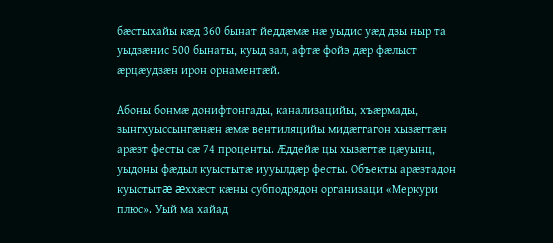бæстыхайы кæд 360 бынат йеддæмæ нæ уыдис уæд дзы ныр та уыдзæнис 500 бынаты, куыд зал, афтæ фойэ дæр фæлыст æрцæудзæн ирон орнаментæй.

Абоны бонмæ донифтонгады, канализацийы, хъæрмады, зынгхуыссынгæнæн æмæ вентиляцийы мидæггагон хызæгтæн арæзт фесты сæ 74 проценты. Æддейæ цы хызæгтæ цæуынц, уыдоны фæдыл куыстытæ иууылдæр фесты. Объекты арæзтадон куыстытæ æххæст кæны субподрядон организаци «Меркури плюс». Уый ма хайад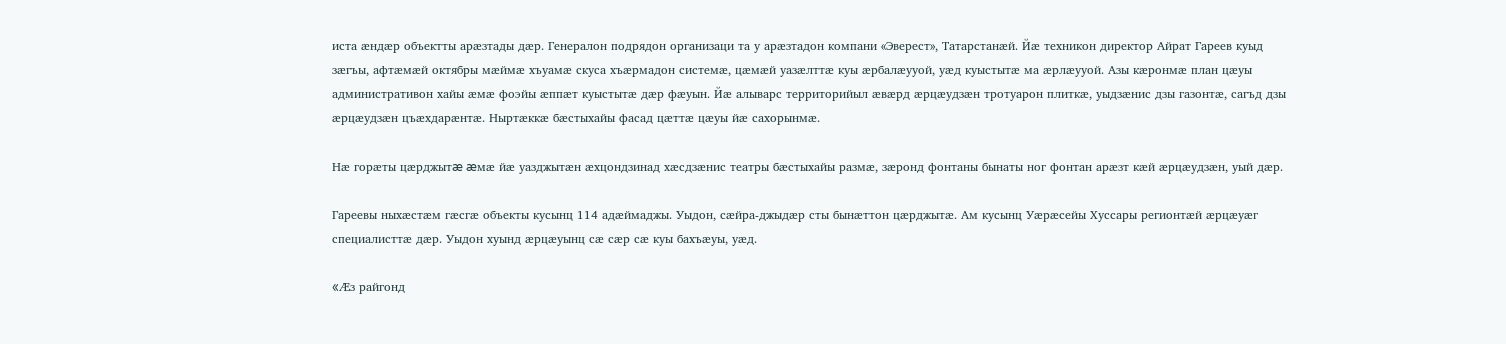иста æндæр объектты арæзтады дæр. Генералон подрядон организаци та у арæзтадон компани «Эверест», Татарстанæй. Йæ техникон директор Айрат Гареев куыд зæгъы, афтæмæй октябры мæймæ хъуамæ скуса хъæрмадон системæ, цæмæй уазæлттæ куы æрбалæууой, уæд куыстытæ ма æрлæууой. Азы кæронмæ план цæуы административон хайы æмæ фоэйы æппæт куыстытæ дæр фæуын. Йæ алыварс территорийыл æвæрд æрцæудзæн тротуарон плиткæ, уыдзæнис дзы газонтæ, сагъд дзы æрцæудзæн цъæхдарæнтæ. Ныртæккæ бæстыхайы фасад цæттæ цæуы йæ сахорынмæ.

Нæ горæты цæрджытæ æмæ йæ уазджытæн æхцондзинад хæсдзæнис театры бæстыхайы размæ, зæронд фонтаны бынаты ног фонтан арæзт кæй æрцæудзæн, уый дæр.

Гареевы ныхæстæм гæсгæ объекты кусынц 114 адæймаджы. Уыдон, сæйра-джыдæр сты бынæттон цæрджытæ. Ам кусынц Уæрæсейы Хуссары регионтæй æрцæуæг специалисттæ дæр. Уыдон хуынд æрцæуынц сæ сæр сæ куы бахъæуы, уæд.

«Æз райгонд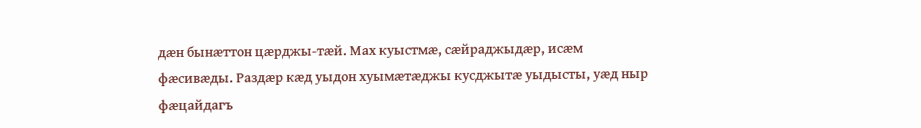дæн бынæттон цæрджы-тæй. Мах куыстмæ, сæйраджыдæр, исæм фæсивæды. Раздæр кæд уыдон хуымæтæджы кусджытæ уыдысты, уæд ныр фæцайдагъ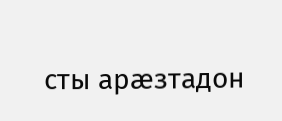сты арæзтадон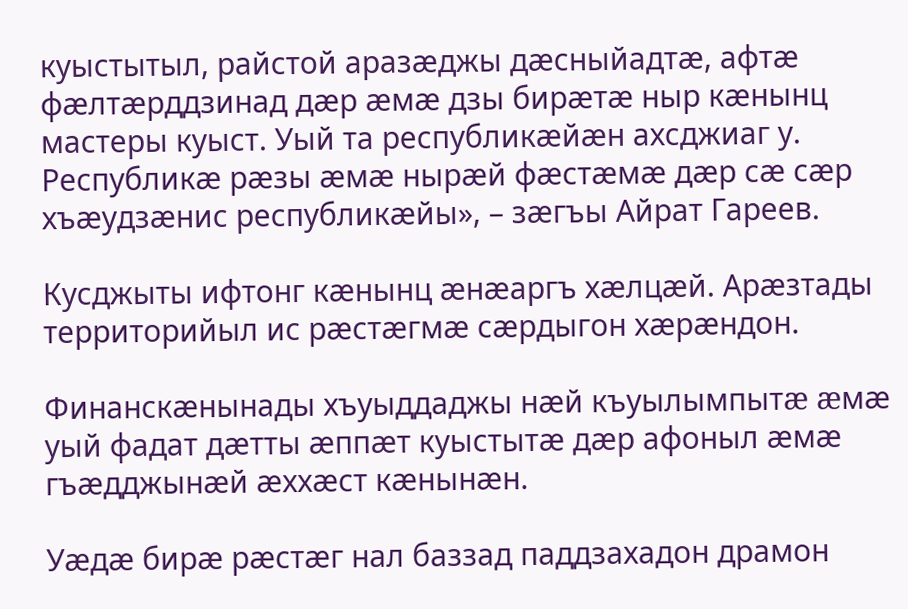куыстытыл, райстой аразæджы дæсныйадтæ, афтæ фæлтæрддзинад дæр æмæ дзы бирæтæ ныр кæнынц мастеры куыст. Уый та республикæйæн ахсджиаг у. Республикæ рæзы æмæ нырæй фæстæмæ дæр сæ сæр хъæудзæнис республикæйы», – зæгъы Айрат Гареев.

Кусджыты ифтонг кæнынц æнæаргъ хæлцæй. Арæзтады территорийыл ис рæстæгмæ сæрдыгон хæрæндон.

Финанскæнынады хъуыддаджы нæй къуылымпытæ æмæ уый фадат дæтты æппæт куыстытæ дæр афоныл æмæ гъæдджынæй æххæст кæнынæн.

Уæдæ бирæ рæстæг нал баззад паддзахадон драмон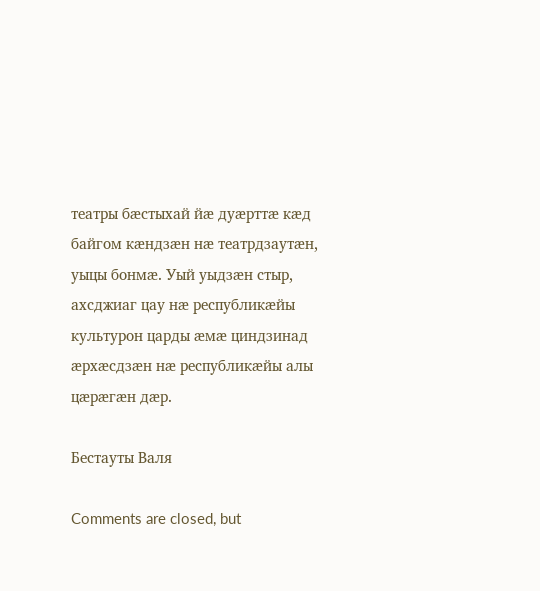театры бæстыхай йæ дуæрттæ кæд байгом кæндзæн нæ театрдзаутæн, уыцы бонмæ. Уый уыдзæн стыр, ахсджиаг цау нæ республикæйы культурон царды æмæ циндзинад æрхæсдзæн нæ республикæйы алы цæрæгæн дæр.

Бестауты Валя

Comments are closed, but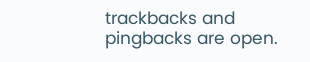trackbacks and pingbacks are open.